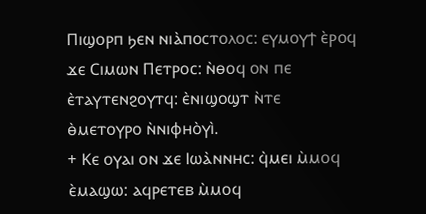Ⲡⲓϣⲟⲣⲡ ϧⲉⲛ ⲛⲓⲁ̀ⲡⲟⲥⲧⲟⲗⲟⲥ: ⲉⲩⲙⲟⲩϯ ⲉ̀ⲣⲟϥ ϫⲉ Ⲥⲓⲙⲱⲛ Ⲡⲉⲧⲣⲟⲥ: ⲛ̀ⲑⲟϥ ⲟⲛ ⲡⲉ ⲉ̀ⲧⲁⲩⲧⲉⲛϩⲟⲩⲧϥ: ⲉ̀ⲛⲓϣⲟϣⲧ ⲛ̀ⲧⲉ ⲑ̀ⲙⲉⲧⲟⲩⲣⲟ ⲛ̀ⲛⲓⲫⲏⲟ̀ⲩⲓ̀.
+ Ⲕⲉ ⲟⲩⲁⲓ ⲟⲛ ϫⲉ Ⲓⲱⲁ̀ⲛⲛⲏⲥ: ϥ̀ⲙⲉⲓ ⲙ̀ⲙⲟϥ ⲉ̀ⲙⲁϣⲱ: ⲁϥⲣⲉⲧⲉⲃ ⲙ̀ⲙⲟϥ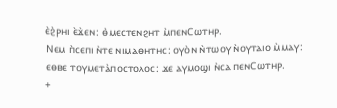ⲉ̀ϩ̀ⲣⲏⲓ ⲉ̀ϫ̀ⲉⲛ: ⲑ̀ⲙⲉⲥⲧⲉⲛϩⲏⲧ ⲙ̀ⲡⲉⲛⲤⲱⲧⲏⲣ.
Ⲛⲉⲙ ⲡ̀ⲥⲉⲡⲓ ⲛ̀ⲧⲉ ⲛⲓⲙⲁⲑⲏⲧⲏⲥ: ⲟⲩⲟ̀ⲛ ⲛ̀ⲧⲱⲟⲩ ⲛ̀ⲟⲩⲧⲁⲓⲟ ⲙ̀ⲙⲁⲩ: ⲉⲑⲃⲉ ⲧⲟⲩⲙⲉⲧⲁ̀ⲡⲟⲥⲧⲟⲗⲟⲥ: ϫⲉ ⲁⲩⲙⲟϣⲓ ⲛ̀ⲥⲁ ⲡⲉⲛⲤⲱⲧⲏⲣ.
+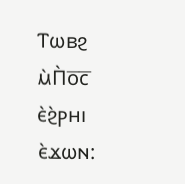Ⲧⲱⲃϩ ⲙ̀Ⲡ̀ⲟ̅ⲥ̅ ⲉ̀ϩ̀ⲣⲏⲓ ⲉ̀ϫⲱⲛ: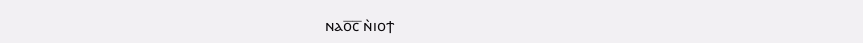ⲛⲁⲟ̅ⲥ̅ ⲛ̀ⲓⲟϯ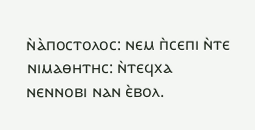ⲛ̀ⲁ̀ⲡⲟⲥⲧⲟⲗⲟⲥ: ⲛⲉⲙ ⲡ̀ⲥⲉⲡⲓ ⲛ̀ⲧⲉ ⲛⲓⲙⲁⲑⲏⲧⲏⲥ: ⲛ̀ⲧⲉϥⲭⲁ ⲛⲉⲛⲛⲟⲃⲓ ⲛⲁⲛ ⲉ̀ⲃⲟⲗ.